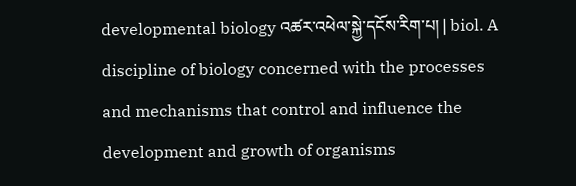developmental biology འཚར་འཕེལ་སྐྱེ་དངོས་རིག་པ། | biol. A discipline of biology concerned with the processes and mechanisms that control and influence the development and growth of organisms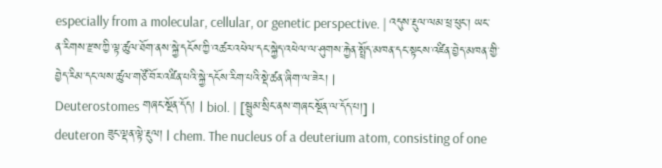especially from a molecular, cellular, or genetic perspective. | འདུས་རྡུལ་ལམ་ཕྲ་ཕུང་། ཡང་ན་རིགས་རྫས་ཀྱི་ལྟ་ཚུལ་ཐོག་ནས་སྐྱེ་དངོས་ཀྱི་འཚར་འཕེལ་དང་སྐྱེད་འཕེལ་ལ་ཤུགས་རྐྱེན་སྤྲོད་མཁན་དང་སྟངས་འཛིན་བྱེད་མཁན་གྱི་བྱེད་རིམ་དང་ལས་ཚུལ་གཙོ་བོར་འཛིན་པའི་སྐྱེ་དངོས་རིག་པའི་སྡེ་ཚན་ཞིག་ལ་ཟེར། |
Deuterostomes གཞང་སྔོན་དོད། | biol. | [སྦྲུམ་སྲིང་ནས་གཞང་སྔོན་ལ་དོད་པ།] |
deuteron ཟུང་ལྡན་ལྟེ་རྡུལ། | chem. The nucleus of a deuterium atom, consisting of one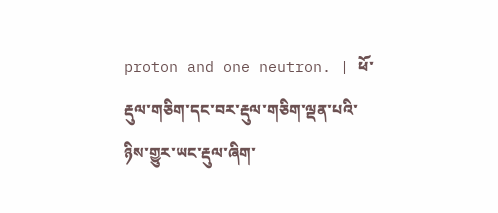proton and one neutron. | ཕོ་རྡུལ་གཅིག་དང་བར་རྡུལ་གཅིག་ལྡན་པའི་ཉིས་གྱུར་ཡང་རྡུལ་ཞིག་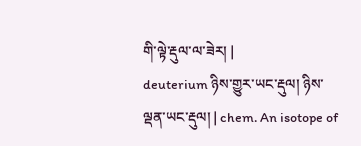གི་ལྟེ་རྡུལ་ལ་ཟེར། |
deuterium ཉིས་གྱུར་ཡང་རྡུལ། ཉིས་ལྡན་ཡང་རྡུལ། | chem. An isotope of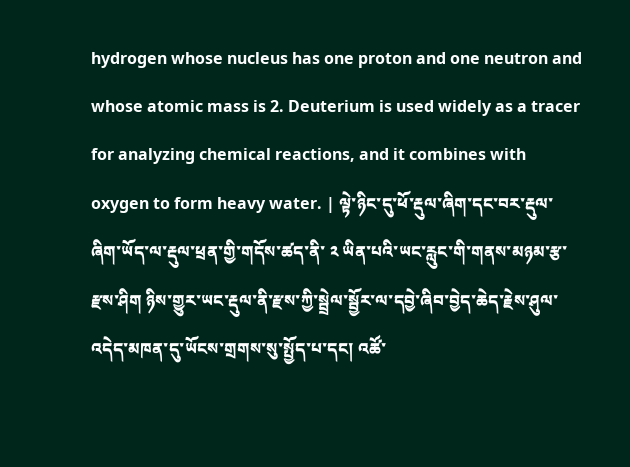hydrogen whose nucleus has one proton and one neutron and whose atomic mass is 2. Deuterium is used widely as a tracer for analyzing chemical reactions, and it combines with oxygen to form heavy water. | ལྟེ་ཉིང་དུ་ཕོ་རྡུལ་ཞིག་དང་བར་རྡུལ་ཞིག་ཡོད་ལ་རྡུལ་ཕྲན་གྱི་གདོས་ཚད་ནི་ ༢ ཡིན་པའི་ཡང་རླུང་གི་གནས་མཉམ་རྩ་རྫས་ཤིག ཉིས་གྱུར་ཡང་རྡུལ་ནི་རྫས་ཀྱི་སྦྲེལ་སྦྱོར་ལ་དབྱེ་ཞིབ་བྱེད་ཆེད་རྗེས་ཤུལ་འདེད་མཁན་དུ་ཡོངས་གྲགས་སུ་སྤྱོད་པ་དང། འཚོ་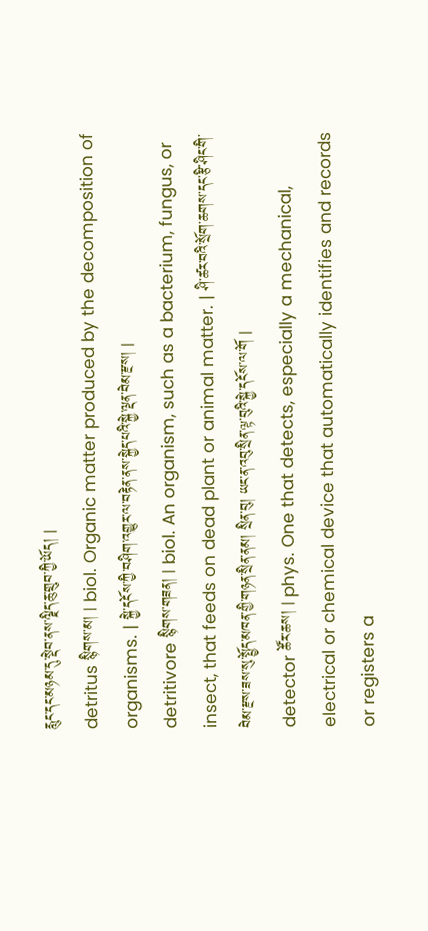རླུང་དང་མཉམ་དུ་སྡེབ་ནས་ལྗིད་ཆུ་གྲུབ་ཀྱི་ཡོད། |
detritus སྙིགས་མ། | biol. Organic matter produced by the decomposition of organisms. | སྐྱེ་དངོས་ཀྱི་བཤིག་འགྱུར་ལ་བརྟེན་ནས་སྐྱེད་པའི་སྐྱེ་ལྡན་བེམ་རྫས། |
detritivore སྙིགས་གཟན། | biol. An organism, such as a bacterium, fungus, or insect, that feeds on dead plant or animal matter. | ཤི་ཚར་བའི་སྲོག་ཆགས་དང་རྩི་ཤིང་གི་བེམ་རྫས་ཟས་སུ་སྤྱོད་མཁན་གྱི་གཉན་སྲིན་ནམ། སྲིན་བུ། ཡང་ན་འབུ་སྲིན་ལྟ་བུའི་སྐྱེ་དངོས་ལ་གོ |
detector ཚོར་ཆས། | phys. One that detects, especially a mechanical, electrical or chemical device that automatically identifies and records or registers a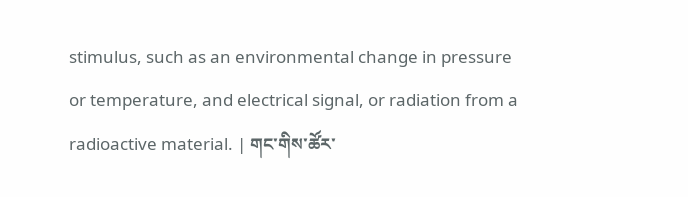stimulus, such as an environmental change in pressure or temperature, and electrical signal, or radiation from a radioactive material. | གང་གིས་ཚོར་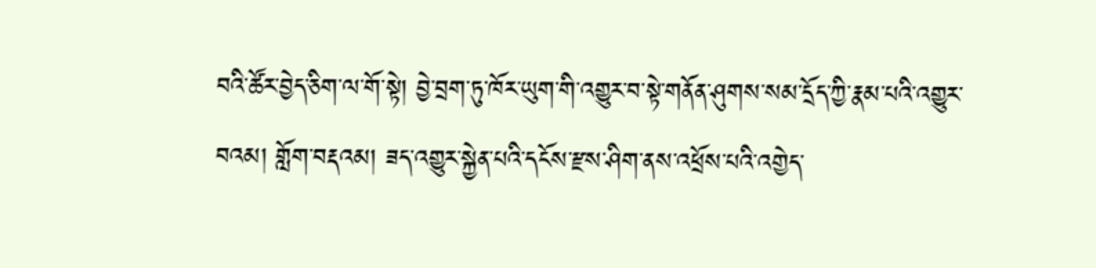བའི་ཚོར་བྱེད་ཅིག་ལ་གོ་སྟེ། བྱེ་བྲག་ཏུ་ཁོར་ཡུག་གི་འགྱུར་བ་སྟེ་གནོན་ཤུགས་སམ་དྲོད་ཀྱི་རྣམ་པའི་འགྱུར་བའམ། གློག་བརྡའམ། ཟད་འགྱུར་སྐྱེན་པའི་དངོས་རྫས་ཤིག་ནས་འཕྲོས་པའི་འགྱེད་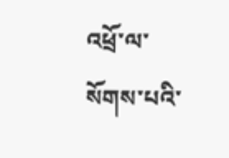འཕྲོ་ལ་སོགས་པའི་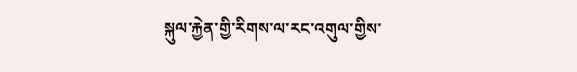སྐུལ་རྐྱེན་གྱི་རིགས་ལ་རང་འགུལ་གྱིས་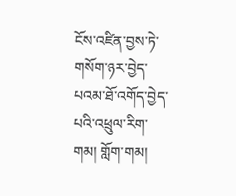ངོས་འཛིན་བྱས་ཏེ་གསོག་ཉར་བྱེད་པའམ་ཐོ་འགོད་བྱེད་པའི་འཕྲུལ་རིག་གམ། གློག་གམ།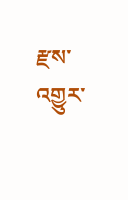རྫས་འགྱུར་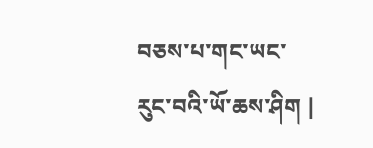བཅས་པ་གང་ཡང་རུང་བའི་ཡོ་ཆས་ཤིག |